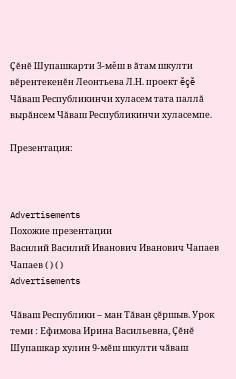Çĕнĕ Шупашкарти 3-мěш в ăтам шкулти вĕрентекенĕн Леонтьева Л.Н. проект ěçĕ Чăваш Республикинчи хуласем тата паллă вырăнсем Чăваш Республикинчи хуласемпе.

Презентация:



Advertisements
Похожие презентации
Василий Василий Иванович Иванович Чапаев Чапаев ( ) ( )
Advertisements

Чăваш Республики – ман Тăван çĕршыв. Урок теми : Ефимова Ирина Васильевна, Çĕнĕ Шупашкар хулин 9-мĕш шкулти чăваш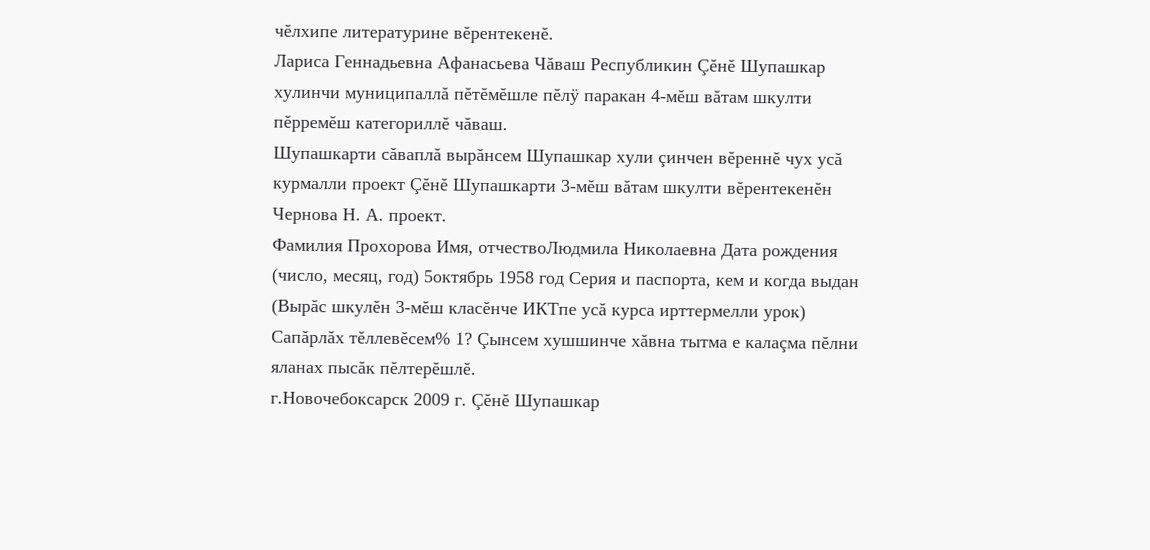чĕлхипе литературине вĕрентекенĕ.
Лариса Геннадьевна Афанасьева Чăваш Республикин Çĕнĕ Шупашкар хулинчи муниципаллă пĕтĕмĕшле пĕлÿ паракан 4-мĕш вăтам шкулти пĕрремĕш категориллĕ чăваш.
Шупашкарти сăваплă вырăнсем Шупашкар хули çинчен вĕреннĕ чух усă курмалли проект Çĕнĕ Шупашкарти 3-мĕш вăтам шкулти вĕрентекенĕн Чернова Н. А. проект.
Фамилия Прохорова Имя, отчествоЛюдмила Николаевна Дата рождения (число, месяц, год) 5октябрь 1958 год Серия и паспорта, кем и когда выдан
(Вырăс шкулĕн 3-мĕш класĕнче ИКТпе усă курса ирттермелли урок) Сапăрлăх тĕллевĕсем% 1? Çынсем хушшинче хăвна тытма е калаçма пĕлни яланах пысăк пĕлтерĕшлĕ.
г.Новочебоксарск 2009 г. Çĕнĕ Шупашкар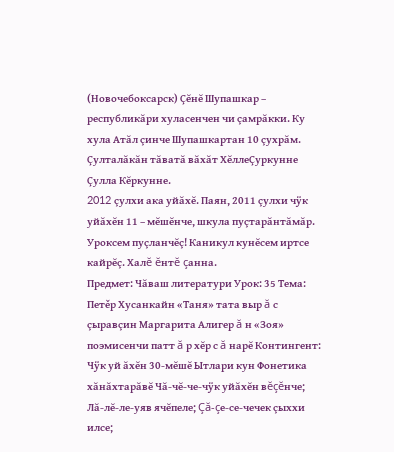(Новочебоксарск) Çĕнĕ Шупашкар – республикăри хуласенчен чи çамрăкки. Ку хула Атăл çинче Шупашкартан 10 çухрăм.
Çулталăкăн тăватă вăхăт ХĕллеÇуркунне Çулла Кĕркунне.
2012 çулхи ака уйăхĕ. Паян, 2011 çулхи чÿк уйăхĕн 11 – мĕшĕнче, шкула пуçтарăнтăмăр. Уроксем пуçланчĕç! Каникул кунĕсем иртсе кайрĕç. Халĕ ĕнтĕ çанна.
Предмет: Чăваш литератури Урок: 35 Тема: Петěр Хусанкайн «Таня» тата выр ă с çыравçин Маргарита Алигер ă н «Зоя» поэмисенчи патт ă р хĕр с ă нарĕ Контингент:
Чÿк уй ăхĕн 30-мĕшĕ Ытлари кун Фонетика хăнăхтарăвĕ Чă-чĕ-че-чÿк уйăхĕн вĕçĕнче; Лă-лĕ-ле-уяв ячĕпеле; Çă-çе-се-чечек çыххи илсе;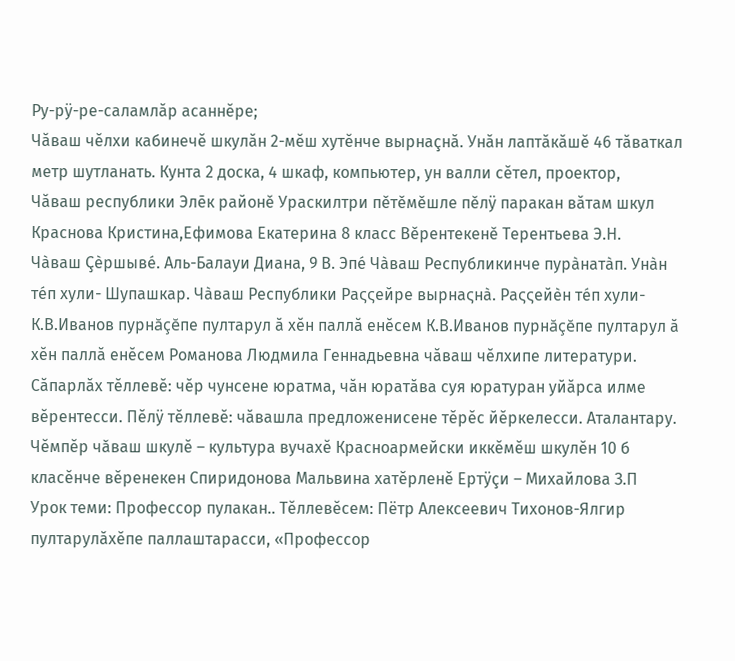Ру-рÿ-ре-саламлăр асаннĕре;
Чăваш чĕлхи кабинечĕ шкулăн 2-мĕш хутĕнче вырнаçнă. Унăн лаптăкăшĕ 46 тăваткал метр шутланать. Кунта 2 доска, 4 шкаф, компьютер, ун валли сĕтел, проектор,
Чăваш республики Элēк районě Ураскилтри пěтěмěшле пěлÿ паракан вăтам шкул Краснова Кристина,Ефимова Екатерина 8 класс Вěрентекенě Терентьева Э.Н.
Чàваш Çèршывé. Аль-Балауи Диана, 9 В. Эпé Чàваш Республикинче пурàнатàп. Унàн тéп хули- Шупашкар. Чàваш Республики Раςςейре вырнаςнà. Раςςейèн тéп хули-
К.В.Иванов пурнăçĕпе пултарул ӑ хĕн паллă енĕсем К.В.Иванов пурнăçĕпе пултарул ӑ хĕн паллă енĕсем Романова Людмила Геннадьевна чăваш чĕлхипе литератури.
Сăпарлăх тĕллевĕ: чĕр чунсене юратма, чăн юратăва суя юратуран уйăрса илме вĕрентесси. Пĕлÿ тĕллевĕ: чăвашла предложенисене тĕрĕс йĕркелесси. Аталантару.
Чĕмпĕр чǎваш шкулĕ – культура вучахĕ Красноармейски иккĕмĕш шкулĕн 10 б класĕнче вĕренекен Спиридонова Мальвина хатĕрленĕ Ертÿçи – Михайлова З.П
Урок теми: Профессор пулакан.. Тĕллевĕсем: Пётр Алексеевич Тихонов-Ялгир пултарулăхĕпе паллаштарасси, «Профессор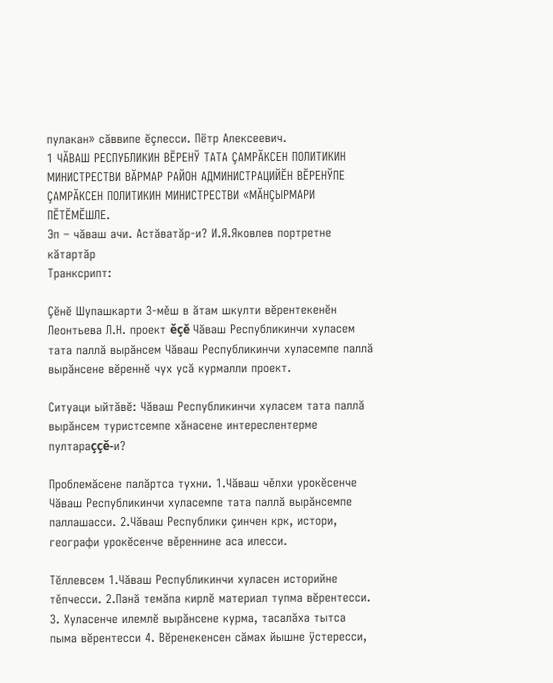пулакан» сăввипе ĕçлесси. Пётр Алексеевич.
1 ЧĂВАШ РЕСПУБЛИКИН ВĔРЕНЎ ТАТА ÇАМРĂКСЕН ПОЛИТИКИН МИНИСТРЕСТВИ ВĂРМАР РАЙОН АДМИНИСТРАЦИЙĔН ВĔРЕНЎПЕ ÇАМРĂКСЕН ПОЛИТИКИН МИНИСТРЕСТВИ «МĂНÇЫРМАРИ ПĔТĔМĔШЛЕ.
Эп – чăваш ачи. Астăватăр-и? И.Я.Яковлев портретне кăтартăр
Транксрипт:

Çĕнĕ Шупашкарти 3-мěш в ăтам шкулти вĕрентекенĕн Леонтьева Л.Н. проект ěçĕ Чăваш Республикинчи хуласем тата паллă вырăнсем Чăваш Республикинчи хуласемпе паллă вырăнсене вĕреннĕ чух усă курмалли проект.

Ситуаци ыйтăвĕ: Чăваш Республикинчи хуласем тата паллă вырăнсем туристсемпе хăнасене интереслентерме пултараççě-и?

Проблемăсене палăртса тухни. 1.Чăваш чěлхи урокĕсенче Чăваш Республикинчи хуласемпе тата паллă вырăнсемпе паллашасси. 2.Чăваш Республики çинчен крк, истори, географи урокĕсенче вěреннине аса илесси.

Тĕллевсем 1.Чăваш Республикинчи хуласен историйне тěпчесси. 2.Панă темăпа кирлĕ материал тупма вĕрентесси. 3. Хуласенче илемлĕ вырăнсене курма, тасалăха тытса пыма вĕрентесси 4. Вĕренекенсен сăмах йышне ÿстересси,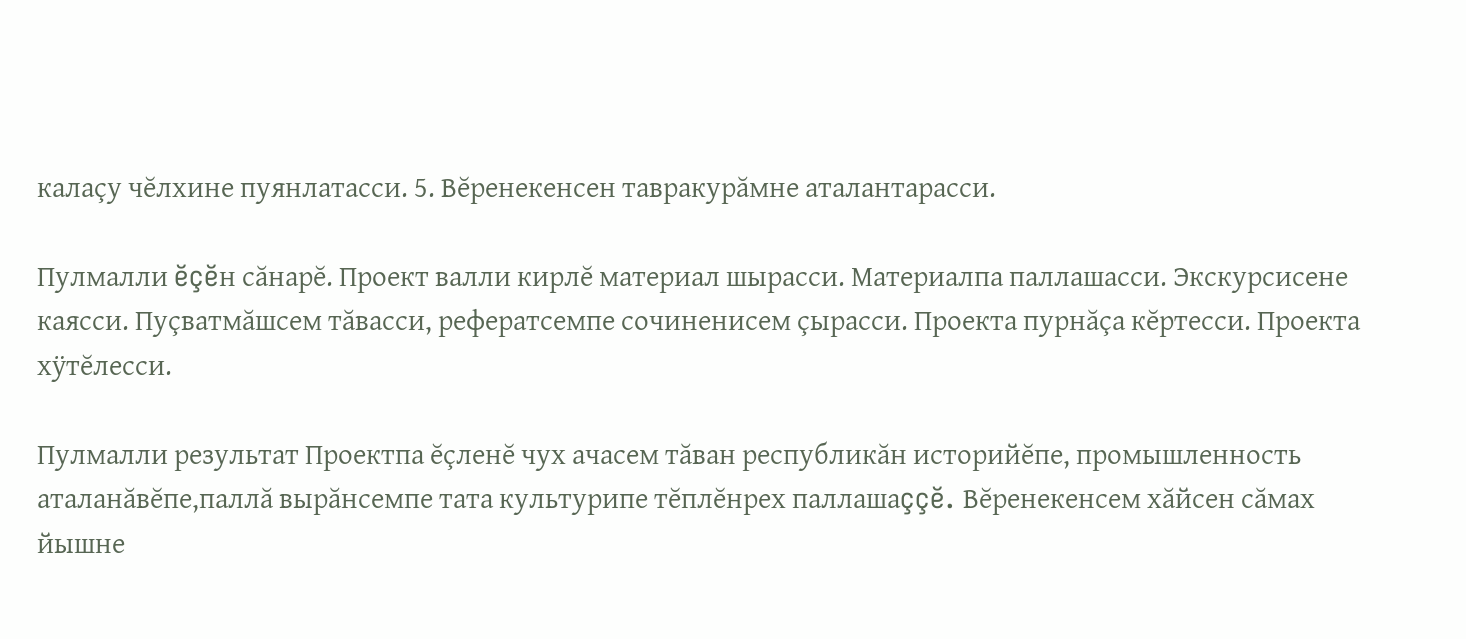калаçу чĕлхине пуянлатасси. 5. Вĕренекенсен тавракурăмне аталантарасси.

Пулмалли ĕçĕн сăнарĕ. Проект валли кирлĕ материал шырасси. Материалпа паллашасси. Экскурсисене каясси. Пуçватмăшсем тăвасси, рефератсемпе сочиненисем çырасси. Проекта пурнăçа кĕртесси. Проекта хÿтĕлесси.

Пулмалли результат Проектпа ĕçленĕ чух ачасем тăван республикăн историйĕпе, промышленность аталанăвĕпе,паллă вырăнсемпе тата культурипе тĕплĕнрех паллашаççĕ. Вĕренекенсем хăйсен сăмах йышне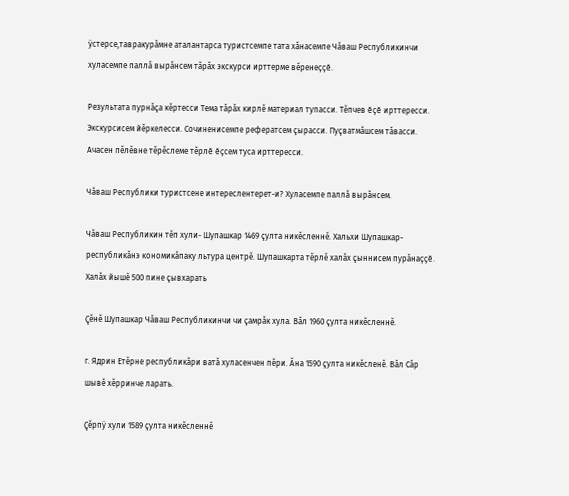ÿстерсе,тавракурăмне аталантарса туристсемпе тата хăнасемпе Чăваш Республикинчи хуласемпе паллă вырăнсем тăрăх экскурси ирттерме вĕренеççĕ.

Результата пурнăçа кĕртесси Тема тăрăх кирлĕ материал тупасси. Тĕпчев ĕçĕ ирттересси. Экскурсисем йĕркелесси. Сочиненисемпе рефератсем çырасси. Пуçватмăшсем тăвасси. Ачасен пĕлĕвне тĕрĕслеме тĕрлĕ ĕçсем туса ирттересси.

Чăваш Республики туристсене интереслентерет-и? Хуласемпе паллă вырăнсем.

Чăваш Республикин тěп хули- Шупашкар 1469 çулта никĕсленнĕ. Хальхи Шупашкар- республикăнэ кономикăпаку льтура центрě. Шупашкарта тĕрлĕ халăх çыннисем пурăнаççĕ. Халăх йышě 500 пине çывхарать

Çĕнĕ Шупашкар Чăваш Республикинчи чи çамрăк хула. Вăл 1960 çулта никĕсленнĕ.

г. Ядрин Етĕрне республикăри ватă хуласенчен пĕри. Ăна 1590 çулта никĕсленĕ. Вăл Сăр шывĕ хĕрринче ларать.

Çĕрпÿ хули 1589 çулта никĕсленнĕ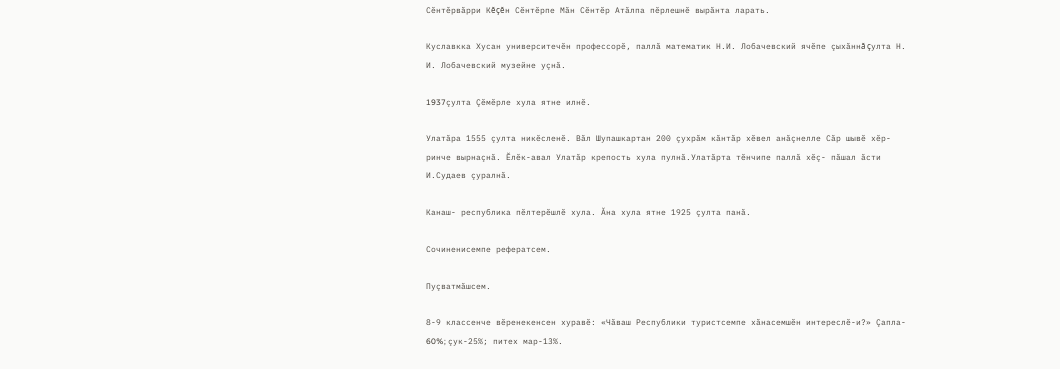Сĕнтěрвăрри Кĕçĕн Сĕнтĕрпе Мăн Сĕнтĕр Атăлпа пĕрлешнĕ вырăнта ларать.

Куславкка Хусан университечĕн профессорĕ, паллă математик Н.И. Лобачевский ячĕпе çыхăннă çулта Н. И. Лобачевский музейне уçнă.

1937çулта Çĕмĕрле хула ятне илнĕ.

Улатăра 1555 çулта никĕсленĕ. Вăл Шупашкартан 200 çухрăм кăнтăр хĕвел анăçнелле Сăр шывĕ хĕр- ринче вырнаçнă. Ĕлĕк-авал Улатăр крепость хула пулнă.Улатăрта тĕнчипе паллă хĕç- пăшал ăсти И.Судаев çуралнă.

Канаш- республика пĕлтерĕшлĕ хула. Ăна хула ятне 1925 çулта панă.

Сочиненисемпе рефератсем.

Пуçватмăшсем.

8-9 классенче вĕренекенсен хуравĕ: «Чăваш Республики туристсемпе хăнасемшĕн интереслĕ-и?» Çапла- 60%; çук-25%; питех мар-13%.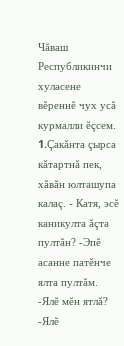Чăваш Республикинчи хуласене вĕреннĕ чух усă курмалли ĕçсем. 1.Çакǎнта çырса кǎтартнǎ пек, хǎвǎн юлташупа калаç. - Катя, эсĕ каникулта ǎçта пултǎн? -Эпĕ асанне патĕнче ялта пултǎм. -Ялĕ мĕн ятлǎ? -Ялĕ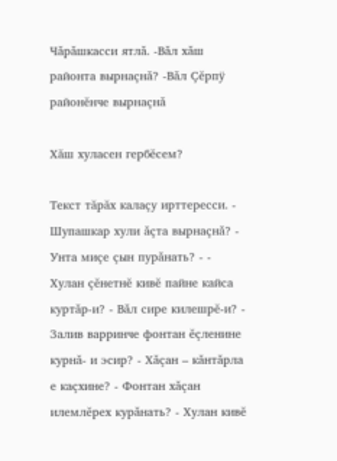Чǎрǎшкасси ятлǎ. -Вǎл хǎш районта вырнаçнǎ? -Вǎл Çĕрпÿ районĕнче вырнаçнǎ

Хăш хуласен гербĕсем?

Текст тăрăх калаçу ирттересси. - Шупашкар хули ǎçта вырнаçнǎ? - Унта миçе çын пурǎнать? - - Хулан çĕнетнĕ кивĕ пайне кайса куртǎр-и? - Вǎл сире килешрĕ-и? - Залив варринче фонтан ĕçленине курнǎ- и эсир? - Хǎçан – кǎнтǎрла е каçхине? - Фонтан хǎçан илемлĕрех курǎнать? - Хулан кивĕ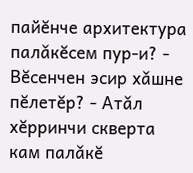пайĕнче архитектура палǎкĕсем пур-и? - Вĕсенчен эсир хǎшне пĕлетĕр? - Атǎл хĕрринчи скверта кам палǎкĕ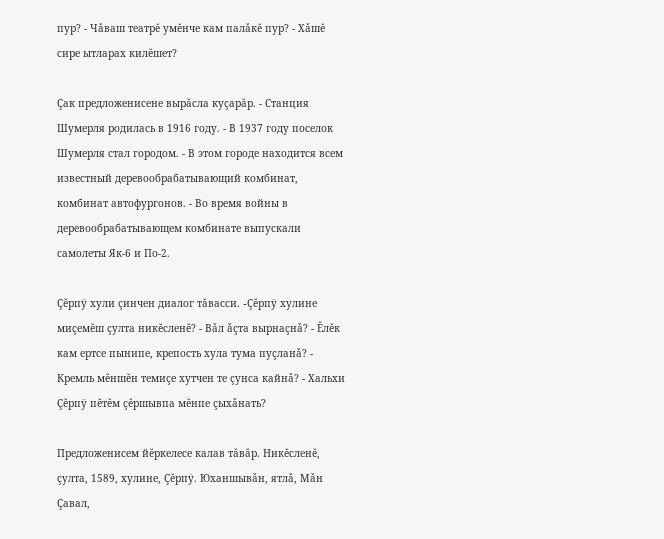пур? - Чǎваш театрĕ умĕнче кам палǎкĕ пур? - Хǎшĕ сире ытларах килĕшет?

Çак предложенисене вырăсла куçарăр. - Станция Шумерля родилась в 1916 году. - В 1937 году поселок Шумерля стал городом. - В этом городе находится всем известный деревообрабатывающий комбинат, комбинат автофургонов. - Во время войны в деревообрабатывающем комбинате выпускали самолеты Як-6 и По-2.

Çĕрпÿ хули çинчен диалог тăвасси. -Çĕрпÿ хулине миçемĕш çулта никĕсленĕ? - Вǎл ǎçта вырнаçнǎ? - Ĕлĕк кам ертсе пынипе, крепость хула тума пуçланǎ? - Кремль мĕншĕн темиçе хутчен те çунса кайнǎ? - Хальхи Çĕрпÿ пĕтĕм çĕршывпа мĕнпе çыхǎнать?

Предложенисем йĕркелесе калав тăвăр. Никĕсленĕ, çулта, 1589, хулине, Çĕрпÿ. Юханшывǎн, ятлǎ, Мǎн Çавал,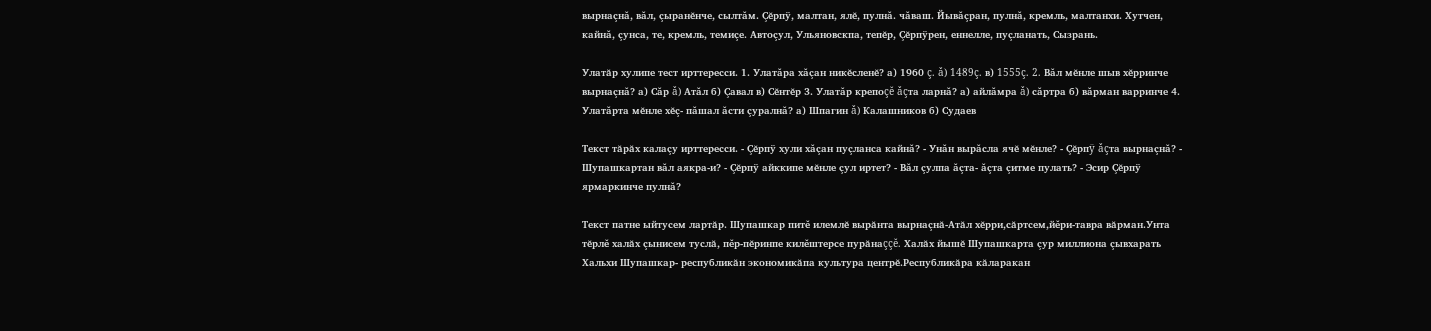вырнаçнǎ, вǎл, çыранĕнче, сылтǎм. Çĕрпÿ, малтан, ялĕ, пулнǎ. чǎваш. Йывǎçран, пулнǎ, кремль, малтанхи. Хутчен, кайнǎ, çунса, те, кремль, темиçе. Автоçул, Ульяновскпа, тепĕр, Çĕрпÿрен, еннелле, пуçланать, Сызрань.

Улатăр хулипе тест ирттересси. 1. Улатǎра хǎçан никĕсленĕ? а) 1960 ç. ǎ) 1489ç. в) 1555ç. 2. Вǎл мĕнле шыв хĕрринче вырнаçнǎ? а) Сǎр ǎ) Атǎл б) Çавал в) Сĕнтĕр 3. Улатǎр крепоçĕ ǎçта ларнǎ? а) айлǎмра ǎ) сǎртра б) вǎрман варринче 4. Улатǎрта мĕнле хĕç- пǎшал ǎсти çуралнǎ? а) Шпагин ǎ) Калашников б) Судаев

Текст тăрăх калаçу ирттересси. - Çĕрпÿ хули хǎçан пуçланса кайнǎ? - Унǎн вырǎсла ячĕ мĕнле? - Çĕрпÿ ǎçта вырнаçнǎ? - Шупашкартан вǎл аякра-и? - Çĕрпÿ айккипе мĕнле çул иртет? - Вǎл çулпа ǎçта- ǎçта çитме пулать? - Эсир Çĕрпÿ ярмаркинче пулнǎ?

Текст патне ыйтусем лартăр. Шупашкар питě илемлĕ вырăнта вырнаçнă-Атăл хĕрри,сăртсем,йěри-тавра вăрман.Унта тĕрлě халăх çынисем туслă, пěр-пĕринпе килěштерсе пурăнаççĕ. Халăх йышĕ Шупашкарта çур миллиона çывхарать Хальхи Шупашкар- республикăн экономикăпа культура центрĕ.Республикăра кăларакан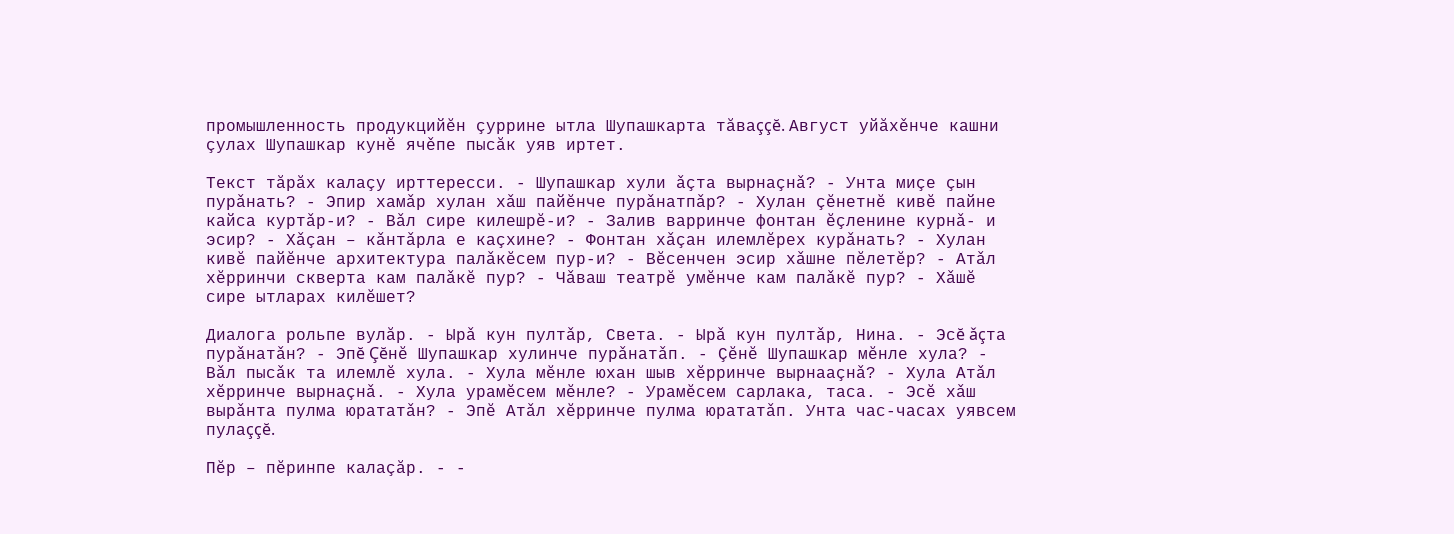промышленность продукцийĕн çуррине ытла Шупашкарта тăваççĕ. Август уйăхěнче кашни çулах Шупашкар кунĕ ячěпе пысăк уяв иртет.

Текст тăрăх калаçу ирттересси. - Шупашкар хули ǎçта вырнаçнǎ? - Унта миçе çын пурǎнать? - Эпир хамǎр хулан хǎш пайĕнче пурǎнатпǎр? - Хулан çĕнетнĕ кивĕ пайне кайса куртǎр-и? - Вǎл сире килешрĕ-и? - Залив варринче фонтан ĕçленине курнǎ- и эсир? - Хǎçан – кǎнтǎрла е каçхине? - Фонтан хǎçан илемлĕрех курǎнать? - Хулан кивĕ пайĕнче архитектура палǎкĕсем пур-и? - Вĕсенчен эсир хǎшне пĕлетĕр? - Атǎл хĕрринчи скверта кам палǎкĕ пур? - Чǎваш театрĕ умĕнче кам палǎкĕ пур? - Хǎшĕ сире ытларах килĕшет?

Диалога рольпе вулăр. - Ырǎ кун пултǎр, Света. - Ырǎ кун пултǎр, Нина. - Эсĕ ǎçта пурǎнатǎн? - Эпĕ Çĕнĕ Шупашкар хулинче пурǎнатǎп. - Çĕнĕ Шупашкар мĕнле хула? - Вǎл пысǎк та илемлĕ хула. - Хула мĕнле юхан шыв хĕрринче вырнааçнǎ? - Хула Атǎл хĕрринче вырнаçнǎ. - Хула урамĕсем мĕнле? - Урамĕсем сарлака, таса. - Эсĕ хǎш вырǎнта пулма юрататǎн? - Эпĕ Атǎл хĕрринче пулма юрататǎп. Унта час-часах уявсем пулаççĕ.

Пĕр – пĕринпе калаçăр. - -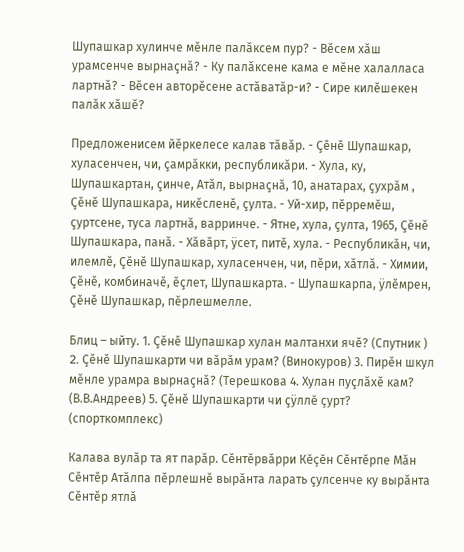Шупашкар хулинче мĕнле палǎксем пур? - Вĕсем хǎш урамсенче вырнаçнǎ? - Ку палǎксене кама е мĕне халалласа лартнǎ? - Вĕсен авторĕсене астǎватǎр-и? - Сире килĕшекен палǎк хǎшĕ?

Предложенисем йĕркелесе калав тăвăр. - Çĕнĕ Шупашкар, хуласенчен, чи, çамрǎкки, республикǎри. - Хула, ку, Шупашкартан, çинче, Атǎл, вырнаçнǎ, 10, анатарах, çухрǎм , Çĕнĕ Шупашкара, никĕсленĕ, çулта. - Уй-хир, пĕрремĕш, çуртсене, туса лартнǎ, варринче. - Ятне, хула, çулта, 1965, Çĕнĕ Шупашкара, панǎ. - Хǎвǎрт, ÿсет, питĕ, хула. - Республикǎн, чи, илемлĕ, Çĕнĕ Шупашкар, хуласенчен, чи, пĕри, хǎтлǎ. - Химии, Çĕнĕ, комбиначĕ, ĕçлет, Шупашкарта. - Шупашкарпа, ÿлĕмрен, Çĕнĕ Шупашкар, пĕрлешмелле.

Блиц – ыйту. 1. Çĕнĕ Шупашкар хулан малтанхи ячĕ? (Спутник ) 2. Çĕнĕ Шупашкарти чи вǎрǎм урам? (Винокуров) 3. Пирĕн шкул мĕнле урамра вырнаçнǎ? (Терешкова 4. Хулан пуçлăхĕ кам? (В.В.Андреев) 5. Çĕнĕ Шупашкарти чи çÿллĕ çурт? (спорткомплекс)

Калава вулăр та ят парăр. Сĕнтĕрвǎрри Кĕçĕн Сĕнтĕрпе Мǎн Сĕнтĕр Атǎлпа пĕрлешнĕ вырǎнта ларать çулсенче ку вырǎнта Сĕнтĕр ятлǎ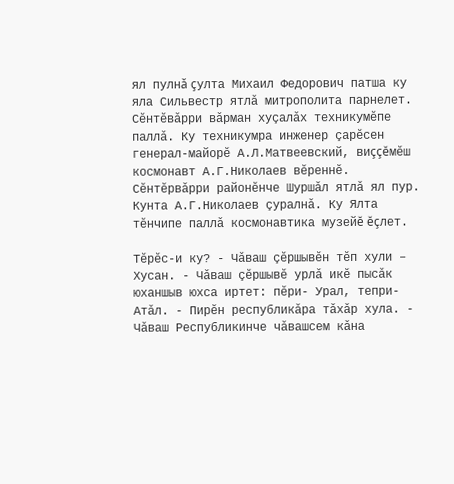ял пулнǎ çулта Михаил Федорович патша ку яла Сильвестр ятлǎ митрополита парнелет. Сĕнтĕвǎрри вǎрман хуçалǎх техникумĕпе паллǎ. Ку техникумра инженер çарĕсен генерал-майорĕ А.Л.Матвеевский, виççĕмĕш космонавт А.Г.Николаев вĕреннĕ. Сĕнтĕрвǎрри районĕнче Шуршǎл ятлǎ ял пур. Кунта А.Г.Николаев çуралнǎ. Ку Ялта тĕнчипе паллǎ космонавтика музейĕ ĕçлет.

Тĕрĕс-и ку? - Чǎваш çĕршывĕн тĕп хули – Хусан. - Чǎваш çĕршывĕ урлǎ икĕ пысǎк юханшыв юхса иртет: пĕри- Урал, тепри- Атǎл. - Пирĕн республикǎра тǎхǎр хула. - Чǎваш Республикинче чǎвашсем кǎна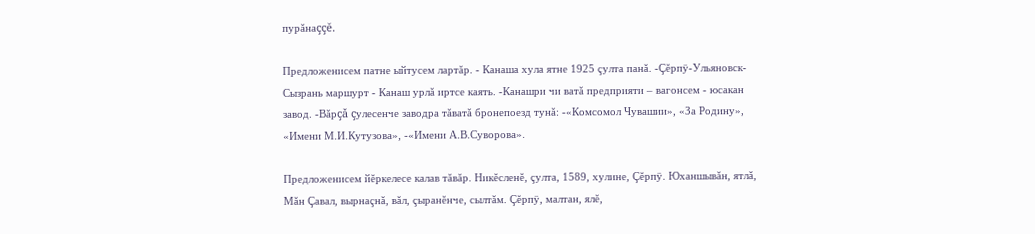пурǎнаççĕ.

Предложенисем патне ыйтусем лартăр. - Канаша хула ятне 1925 çулта панǎ. -Çĕрпÿ-Ульяновск-Сызрань маршурт - Канаш урлǎ иртсе каять. -Канашри чи ватǎ предприяти – вагонсем - юсакан завод. -Вǎрçǎ çулесенче заводра тǎватǎ бронепоезд тунǎ: -«Комсомол Чувашии», «За Родину», «Имени М.И.Кутузова», -«Имени А.В.Суворова».

Предложенисем йĕркелесе калав тăвăр. Никĕсленĕ, çулта, 1589, хулине, Çĕрпÿ. Юханшывǎн, ятлǎ, Мǎн Çавал, вырнаçнǎ, вǎл, çыранĕнче, сылтǎм. Çĕрпÿ, малтан, ялĕ,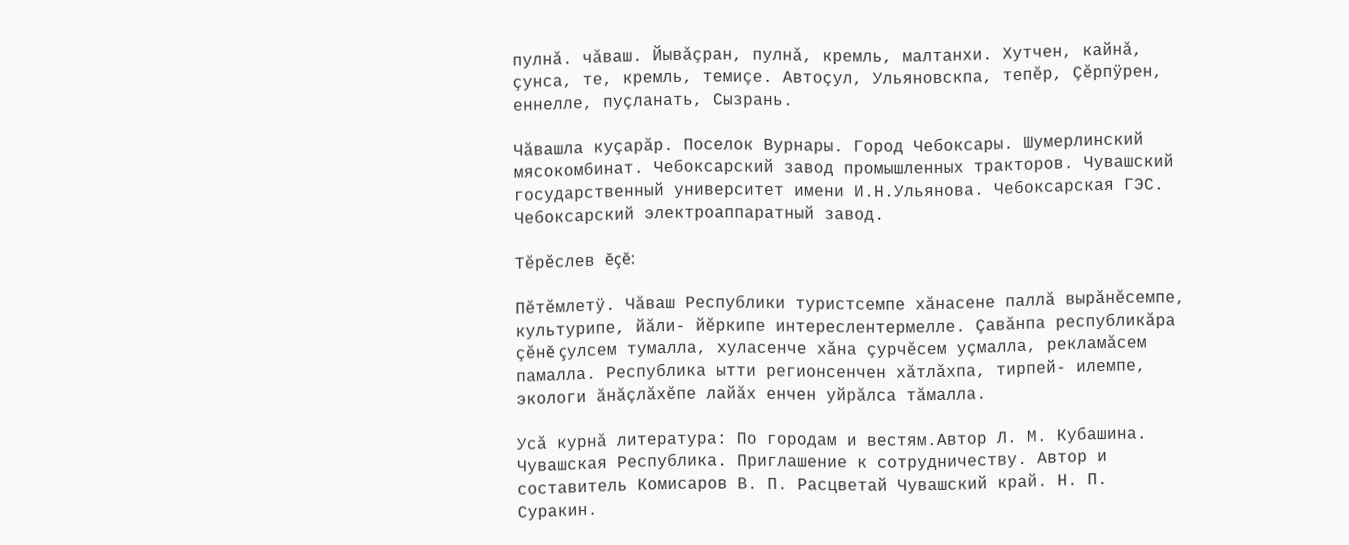пулнǎ. чǎваш. Йывǎçран, пулнǎ, кремль, малтанхи. Хутчен, кайнǎ, çунса, те, кремль, темиçе. Автоçул, Ульяновскпа, тепĕр, Çĕрпÿрен, еннелле, пуçланать, Сызрань.

Чăвашла куçарăр. Поселок Вурнары. Город Чебоксары. Шумерлинский мясокомбинат. Чебоксарский завод промышленных тракторов. Чувашский государственный университет имени И.Н.Ульянова. Чебоксарская ГЭС. Чебоксарский электроаппаратный завод.

Тĕрĕслев ĕçĕ:

Пĕтĕмлетÿ. Чăваш Республики туристсемпе хăнасене паллă вырăнĕсемпе, культурипе, йăли- йĕркипе интереслентермелле. Çавăнпа республикăра çĕнĕ çулсем тумалла, хуласенче хăна çурчĕсем уçмалла, рекламăсем памалла. Республика ытти регионсенчен хăтлăхпа, тирпей- илемпе, экологи ăнăçлăхĕпе лайăх енчен уйрăлса тăмалла.

Усă курнă литература: По городам и вестям.Автор Л. М. Кубашина. Чувашская Республика. Приглашение к сотрудничеству. Автор и составитель Комисаров В. П. Расцветай Чувашский край. Н. П. Суракин.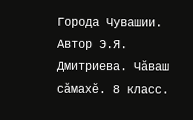Города Чувашии. Автор Э.Я. Дмитриева. Чăваш сăмахĕ. 8 класс.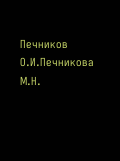Печников О.И.Печникова М.Н.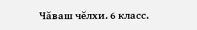Чăваш чĕлхи. 6 класс.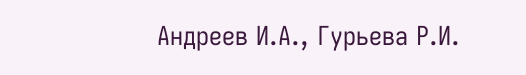Андреев И.А., Гурьева Р.И.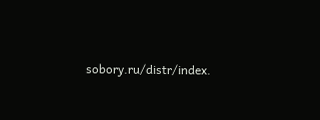sobory.ru/distr/index.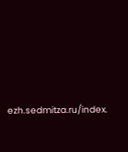ezh.sedmitza.ru/index.